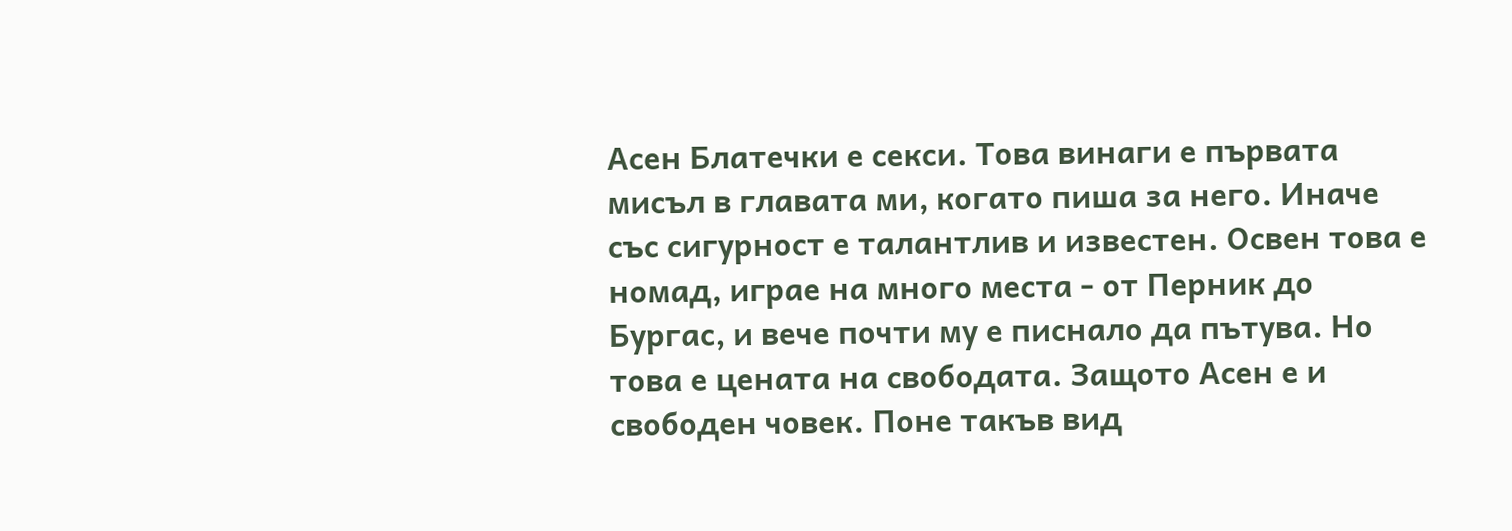Асен Блатечки е секси. Това винаги е първата мисъл в главата ми, когато пиша за него. Иначе със сигурност е талантлив и известен. Освен това е номад, играе на много места - от Перник до Бургас, и вече почти му е писнало да пътува. Но това е цената на свободата. Защото Асен е и свободен човек. Поне такъв вид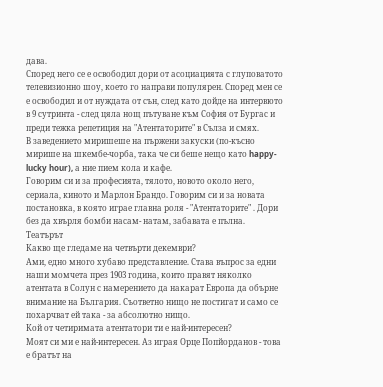дава.
Според него се е освободил дори от асоциацията с глуповатото телевизионно шоу, което го направи популярен. Според мен се е освободил и от нуждата от сън, след като дойде на интервюто в 9 сутринта - след цяла нощ пътуване към София от Бургас и преди тежка репетиция на "Атентаторите" в Сълза и смях.
В заведението миришеше на пържени закуски (по-късно мирише на шкембе-чорба, така че си беше нещо като happy- lucky hour), а ние пием кола и кафе.
Говорим си и за професията, тялото, новото около него, сериала, киното и Марлон Брандо. Говорим си и за новата постановка, в която играе главна роля - "Атентаторите" . Дори без да хвърля бомби насам- натам, забавата е пълна.
Театърът
Какво ще гледаме на четвърти декември?
Ами, едно много хубаво представление. Става въпрос за едни наши момчета през 1903 година, които правят няколко атентата в Солун с намерението да накарат Европа да обърне внимание на България. Съответно нищо не постигат и само се похарчват ей така - за абсолютно нищо.
Кой от четиримата атентатори ти е най-интересен?
Моят си ми е най-интересен. Аз играя Орце Попйорданов - това е братът на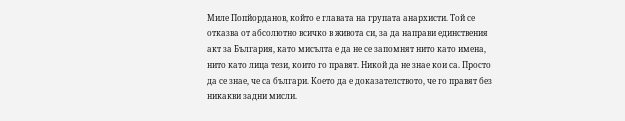Миле Попйорданов, който е главата на групата анархисти. Той се отказва от абсолютно всичко в живота си, за да направи единствения акт за България, като мисълта е да не се запомнят нито като имена, нито като лица тези, които го правят. Никой да не знае кои са. Просто да се знае, че са българи. Което да е доказателството, че го правят без никакви задни мисли.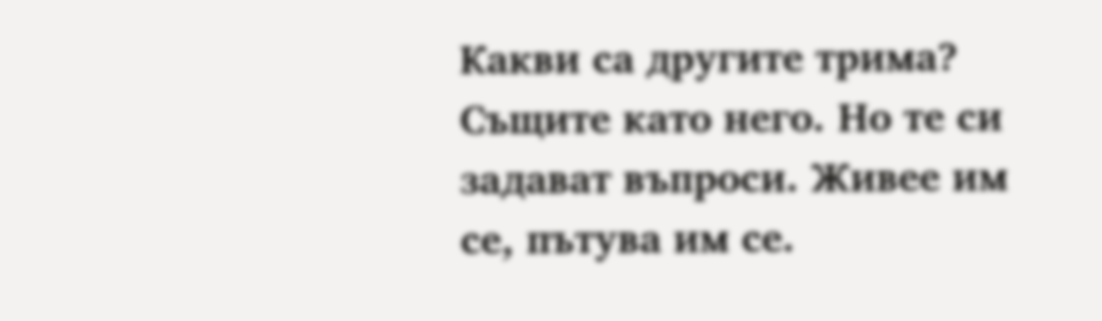Какви са другите трима?
Същите като него. Но те си задават въпроси. Живее им се, пътува им се.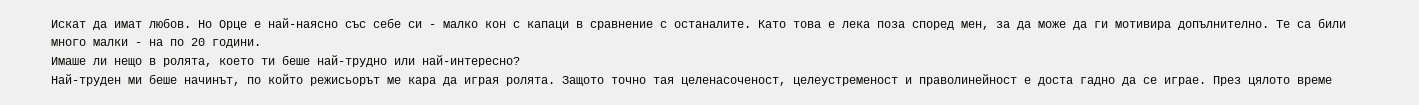Искат да имат любов. Но Орце е най-наясно със себе си - малко кон с капаци в сравнение с останалите. Като това е лека поза според мен, за да може да ги мотивира допълнително. Те са били много малки - на по 20 години.
Имаше ли нещо в ролята, което ти беше най-трудно или най-интересно?
Най-труден ми беше начинът, по който режисьорът ме кара да играя ролята. Защото точно тая целенасоченост, целеустременост и праволинейност е доста гадно да се играе. През цялото време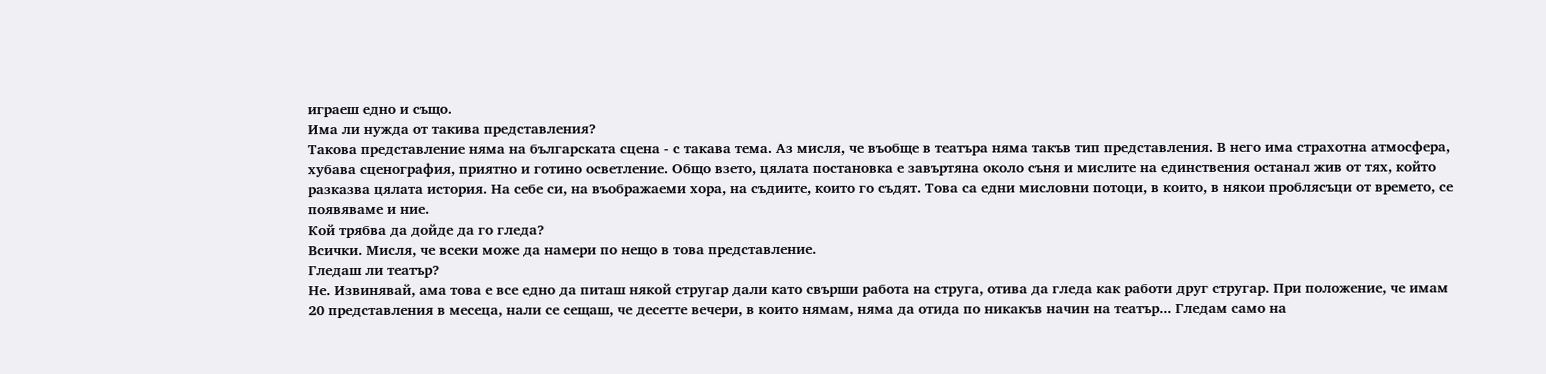играеш едно и също.
Има ли нужда от такива представления?
Такова представление няма на българската сцена - с такава тема. Аз мисля, че въобще в театъра няма такъв тип представления. В него има страхотна атмосфера, хубава сценография, приятно и готино осветление. Общо взето, цялата постановка е завъртяна около съня и мислите на единствения останал жив от тях, който разказва цялата история. На себе си, на въображаеми хора, на съдиите, които го съдят. Това са едни мисловни потоци, в които, в някои проблясъци от времето, се появяваме и ние.
Кой трябва да дойде да го гледа?
Всички. Мисля, че всеки може да намери по нещо в това представление.
Гледаш ли театър?
Не. Извинявай, ама това е все едно да питаш някой стругар дали като свърши работа на струга, отива да гледа как работи друг стругар. При положение, че имам 20 представления в месеца, нали се сещаш, че десетте вечери, в които нямам, няма да отида по никакъв начин на театър... Гледам само на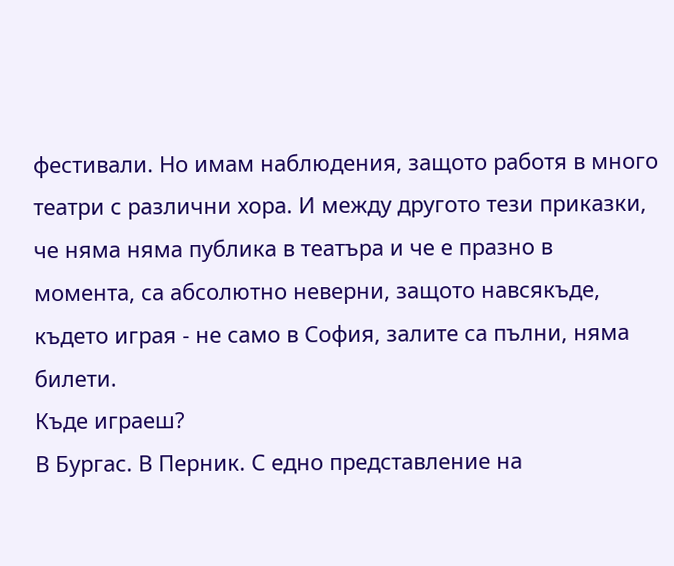фестивали. Но имам наблюдения, защото работя в много театри с различни хора. И между другото тези приказки, че няма няма публика в театъра и че е празно в момента, са абсолютно неверни, защото навсякъде, където играя - не само в София, залите са пълни, няма билети.
Къде играеш?
В Бургас. В Перник. С едно представление на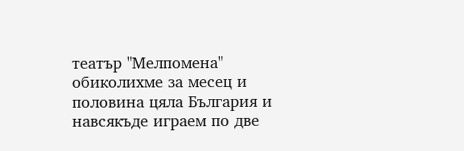театър "Мелпомена" обиколихме за месец и половина цяла България и навсякъде играем по две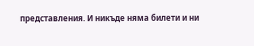представления. И никъде няма билети и ни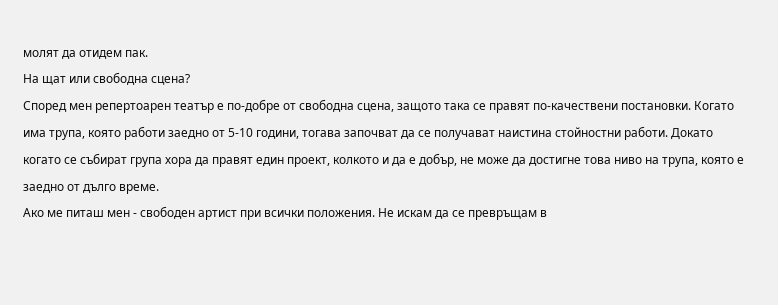молят да отидем пак.
На щат или свободна сцена?
Според мен репертоарен театър е по-добре от свободна сцена, защото така се правят по-качествени постановки. Когато има трупа, която работи заедно от 5-10 години, тогава започват да се получават наистина стойностни работи. Докато когато се събират група хора да правят един проект, колкото и да е добър, не може да достигне това ниво на трупа, която е заедно от дълго време.
Ако ме питаш мен - свободен артист при всички положения. Не искам да се превръщам в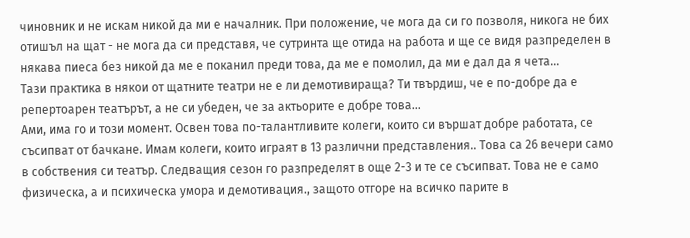чиновник и не искам никой да ми е началник. При положение, че мога да си го позволя, никога не бих отишъл на щат - не мога да си представя, че сутринта ще отида на работа и ще се видя разпределен в някава пиеса без никой да ме е поканил преди това, да ме е помолил, да ми е дал да я чета...
Тази практика в някои от щатните театри не е ли демотивираща? Ти твърдиш, че е по-добре да е репертоарен театърът, а не си убеден, че за актьорите е добре това...
Ами, има го и този момент. Освен това по-талантливите колеги, които си вършат добре работата, се съсипват от бачкане. Имам колеги, които играят в 13 различни представления.. Това са 26 вечери само в собствения си театър. Следващия сезон го разпределят в още 2-3 и те се съсипват. Това не е само физическа, а и психическа умора и демотивация., защото отгоре на всичко парите в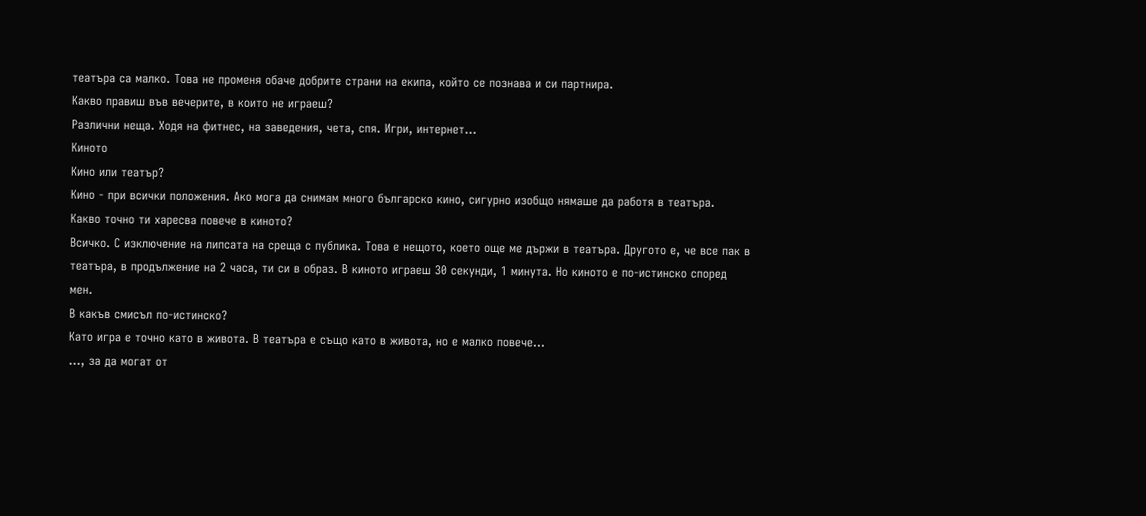театъра са малко. Това не променя обаче добрите страни на екипа, който се познава и си партнира.
Какво правиш във вечерите, в които не играеш?
Различни неща. Ходя на фитнес, на заведения, чета, спя. Игри, интернет...
Киното
Кино или театър?
Кино - при всички положения. Ако мога да снимам много българско кино, сигурно изобщо нямаше да работя в театъра.
Какво точно ти харесва повече в киното?
Всичко. С изключение на липсата на среща с публика. Това е нещото, което още ме държи в театъра. Другото е, че все пак в театъра, в продължение на 2 часа, ти си в образ. В киното играеш 30 секунди, 1 минута. Но киното е по-истинско според мен.
В какъв смисъл по-истинско?
Като игра е точно като в живота. В театъра е също като в живота, но е малко повече...
..., за да могат от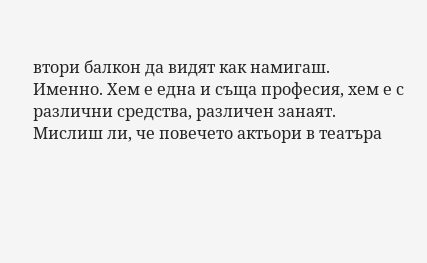втори балкон да видят как намигаш.
Именно. Хем е една и съща професия, хем е с различни средства, различен занаят.
Мислиш ли, че повечето актьори в театъра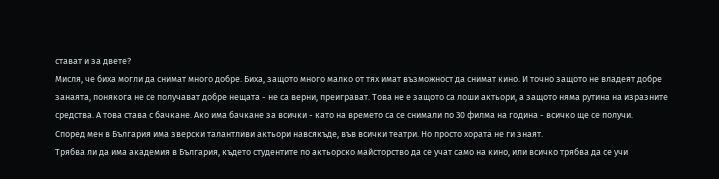стават и за двете?
Мисля, че биха могли да снимат много добре. Биха, защото много малко от тях имат възможност да снимат кино. И точно защото не владеят добре занаята, понякога не се получават добре нещата - не са верни, преиграват. Това не е защото са лоши актьори, а защото няма рутина на изразните средства. А това става с бачкане. Ако има бачкане за всички - като на времето са се снимали по 30 филма на година - всичко ще се получи.
Според мен в България има зверски талантливи актьори навсякъде, във всички театри. Но просто хората не ги знаят.
Трябва ли да има академия в България, където студентите по актьорско майсторство да се учат само на кино, или всичко трябва да се учи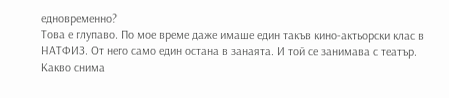едновременно?
Това е глупаво. По мое време даже имаше един такъв кино-актьорски клас в НАТФИЗ. От него само един остана в занаята. И той се занимава с театър.
Какво снима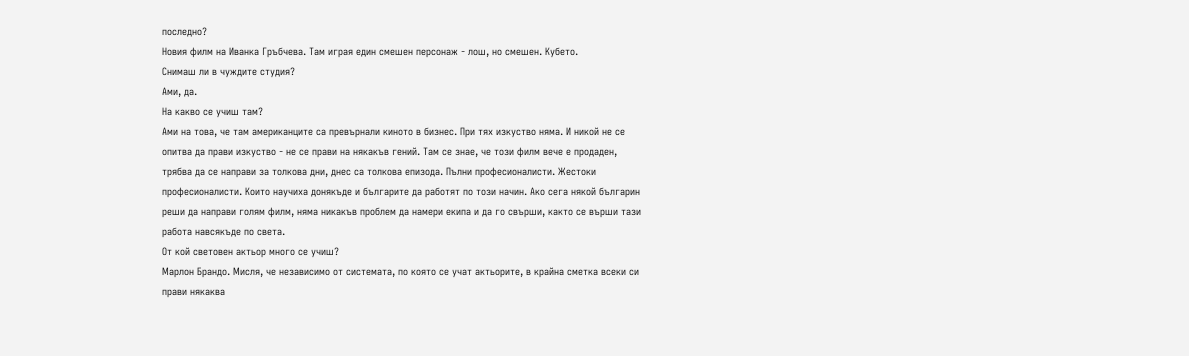последно?
Новия филм на Иванка Гръбчева. Там играя един смешен персонаж - лош, но смешен. Кубето.
Снимаш ли в чуждите студия?
Ами, да.
На какво се учиш там?
Ами на това, че там американците са превърнали киното в бизнес. При тях изкуство няма. И никой не се опитва да прави изкуство - не се прави на някакъв гений. Там се знае, че този филм вече е продаден, трябва да се направи за толкова дни, днес са толкова епизода. Пълни професионалисти. Жестоки професионалисти. Които научиха донякъде и българите да работят по този начин. Ако сега някой българин реши да направи голям филм, няма никакъв проблем да намери екипа и да го свърши, както се върши тази работа навсякъде по света.
От кой световен актьор много се учиш?
Марлон Брандо. Мисля, че независимо от системата, по която се учат актьорите, в крайна сметка всеки си прави някаква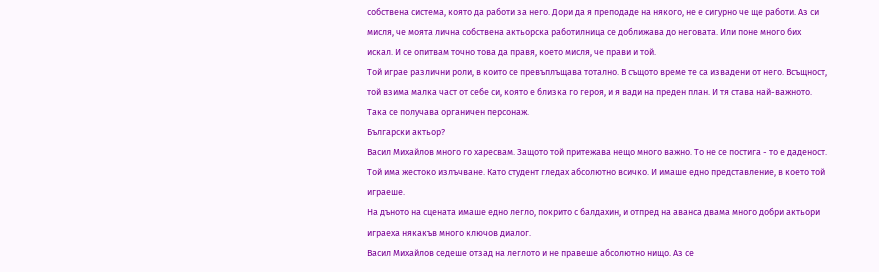собствена система, която да работи за него. Дори да я преподаде на някого, не е сигурно че ще работи. Аз си мисля, че моята лична собствена актьорска работилница се доближава до неговата. Или поне много бих искал. И се опитвам точно това да правя, което мисля, че прави и той.
Той играе различни роли, в които се превъплъщава тотално. В същото време те са извадени от него. Всъщност, той взима малка част от себе си, която е близка го героя, и я вади на преден план. И тя става най-важното. Така се получава органичен персонаж.
Български актьор?
Васил Михайлов много го харесвам. Защото той притежава нещо много важно. То не се постига - то е даденост. Той има жестоко излъчване. Като студент гледах абсолютно всичко. И имаше едно представление, в което той играеше.
На дъното на сцената имаше едно легло, покрито с балдахин, и отпред на аванса двама много добри актьори играеха някакъв много ключов диалог.
Васил Михайлов седеше отзад на леглото и не правеше абсолютно нищо. Аз се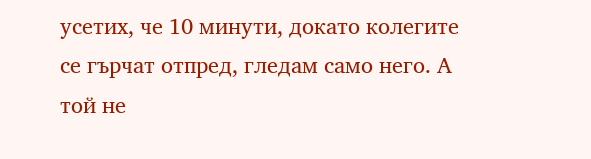усетих, че 10 минути, докато колегите се гърчат отпред, гледам само него. А той не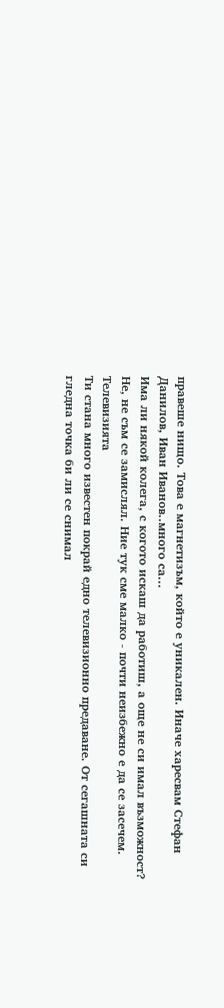правеше нищо. Това е магнетизъм, който е уникален. Иначе харесвам Стефан Данилов, Иван Иванов..много са...
Има ли някой колега, с когото искаш да работиш, а още не си имал възможност?
Не, не съм се замислял. Ние тук сме малко - почти неизбежно е да се засечем.
Телевизията
Ти стана много известен покрай едно телевизионно предаване. От сегашната си гледна точка би ли се снимал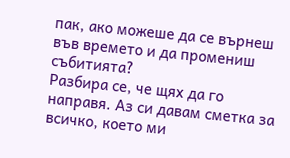пак, ако можеше да се върнеш във времето и да промениш събитията?
Разбира се, че щях да го направя. Аз си давам сметка за всичко, което ми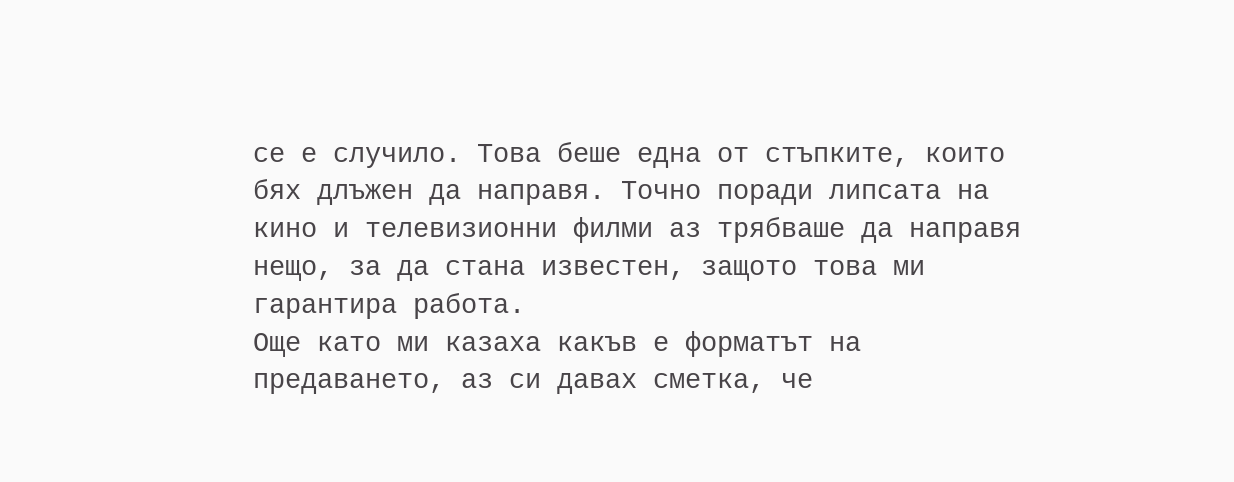се е случило. Това беше една от стъпките, които бях длъжен да направя. Точно поради липсата на кино и телевизионни филми аз трябваше да направя нещо, за да стана известен, защото това ми гарантира работа.
Още като ми казаха какъв е форматът на предаването, аз си давах сметка, че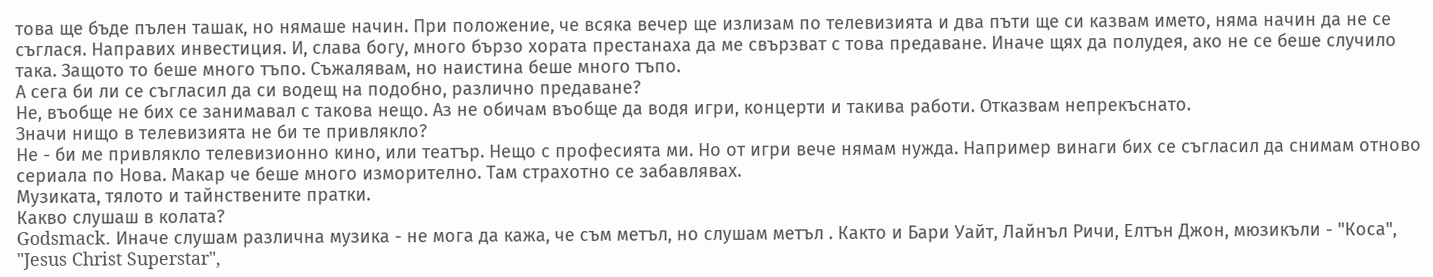това ще бъде пълен ташак, но нямаше начин. При положение, че всяка вечер ще излизам по телевизията и два пъти ще си казвам името, няма начин да не се съглася. Направих инвестиция. И, слава богу, много бързо хората престанаха да ме свързват с това предаване. Иначе щях да полудея, ако не се беше случило така. Защото то беше много тъпо. Съжалявам, но наистина беше много тъпо.
А сега би ли се съгласил да си водещ на подобно, различно предаване?
Не, въобще не бих се занимавал с такова нещо. Аз не обичам въобще да водя игри, концерти и такива работи. Отказвам непрекъснато.
Значи нищо в телевизията не би те привлякло?
Не - би ме привлякло телевизионно кино, или театър. Нещо с професията ми. Но от игри вече нямам нужда. Например винаги бих се съгласил да снимам отново сериала по Нова. Макар че беше много изморително. Там страхотно се забавлявах.
Музиката, тялото и тайнствените пратки.
Какво слушаш в колата?
Godsmack. Иначе слушам различна музика - не мога да кажа, че съм метъл, но слушам метъл . Както и Бари Уайт, Лайнъл Ричи, Елтън Джон, мюзикъли - "Коса", "Jesus Christ Superstar",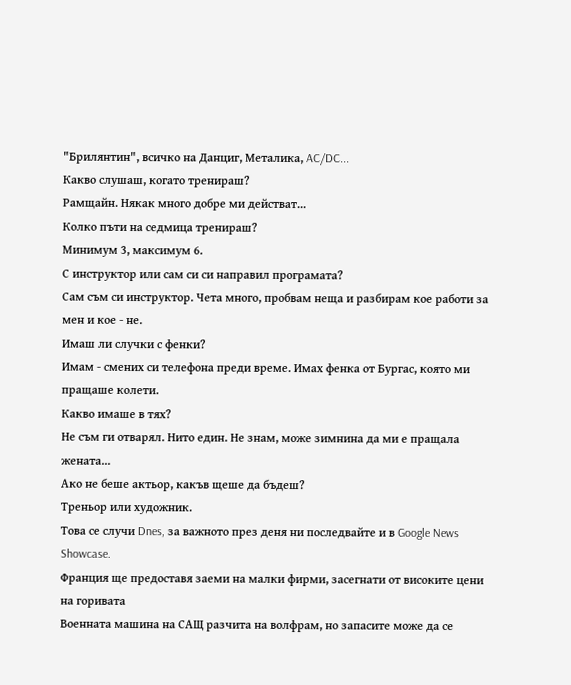"Брилянтин", всичко на Данциг, Металика, AC/DC...
Какво слушаш, когато тренираш?
Рамщайн. Някак много добре ми действат...
Колко пъти на седмица тренираш?
Минимум 3, максимум 6.
С инструктор или сам си си направил програмата?
Сам съм си инструктор. Чета много, пробвам неща и разбирам кое работи за мен и кое - не.
Имаш ли случки с фенки?
Имам - смених си телефона преди време. Имах фенка от Бургас, която ми пращаше колети.
Какво имаше в тях?
Не съм ги отварял. Нито един. Не знам, може зимнина да ми е пращала жената...
Ако не беше актьор, какъв щеше да бъдеш?
Треньор или художник.
Това се случи Dnes, за важното през деня ни последвайте и в Google News Showcase.
Франция ще предоставя заеми на малки фирми, засегнати от високите цени на горивата
Военната машина на САЩ разчита на волфрам, но запасите може да се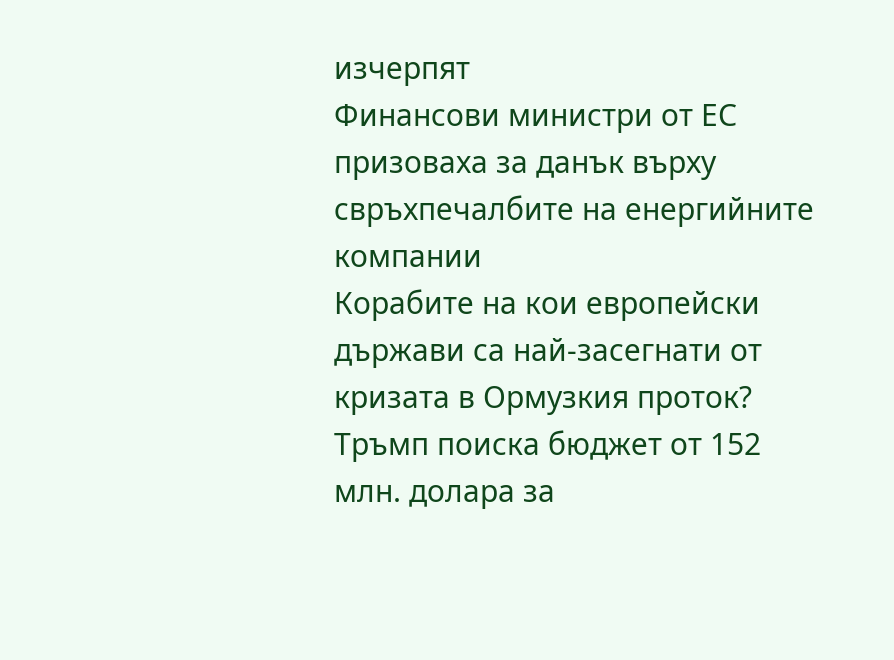изчерпят
Финансови министри от ЕС призоваха за данък върху свръхпечалбите на енергийните компании
Корабите на кои европейски държави са най-засегнати от кризата в Ормузкия проток?
Тръмп поиска бюджет от 152 млн. долара за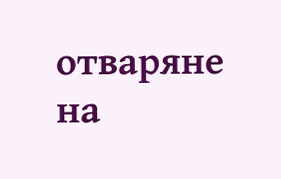отваряне на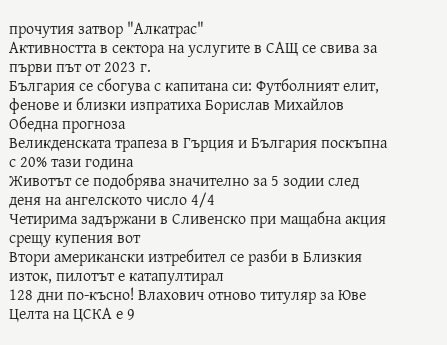прочутия затвор "Алкатрас"
Активността в сектора на услугите в САЩ се свива за първи път от 2023 г.
България се сбогува с капитана си: Футболният елит, фенове и близки изпратиха Борислав Михайлов
Обедна прогноза
Великденската трапеза в Гърция и България поскъпна с 20% тази година
Животът се подобрява значително за 5 зодии след деня на ангелското число 4/4
Четирима задържани в Сливенско при мащабна акция срещу купения вот
Втори американски изтребител се разби в Близкия изток, пилотът е катапултирал
128 дни по-късно! Влахович отново титуляр за Юве
Целта на ЦСКА е 9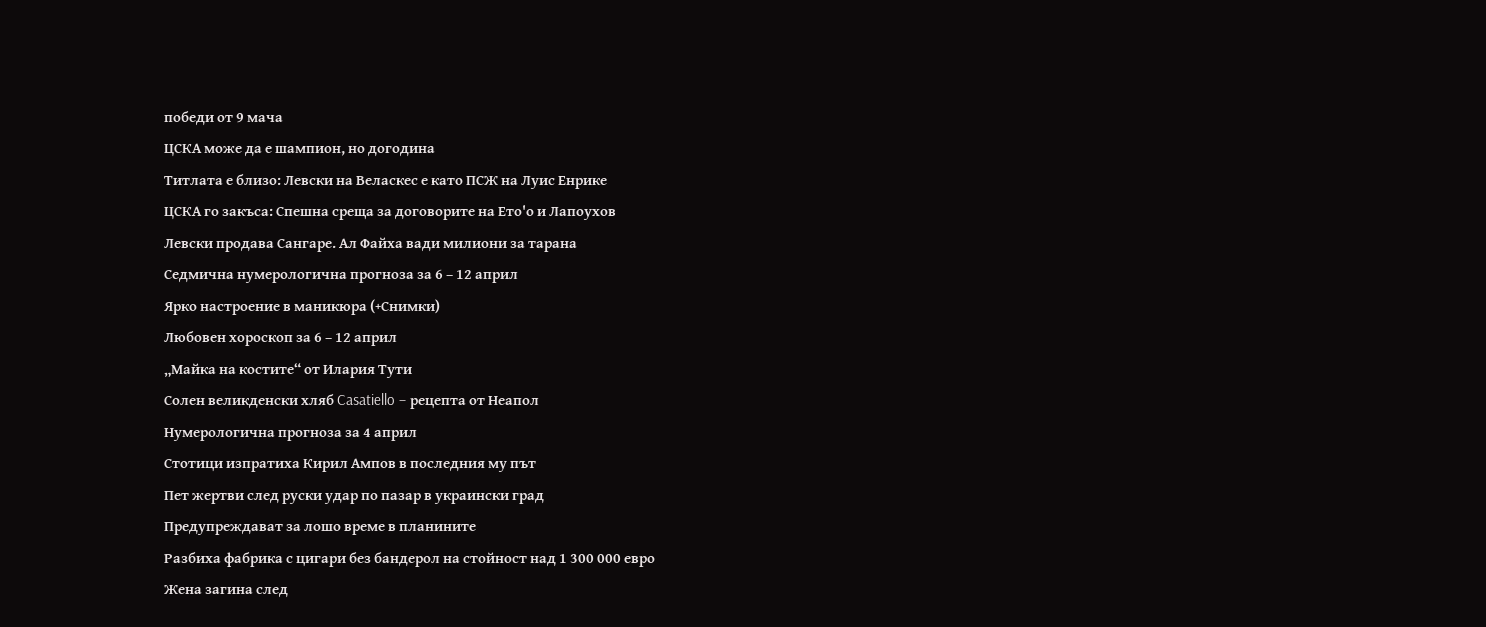победи от 9 мача
ЦСКА може да е шампион, но догодина
Титлата е близо: Левски на Веласкес е като ПСЖ на Луис Енрике
ЦСКА го закъса: Спешна среща за договорите на Ето'о и Лапоухов
Левски продава Сангаре. Ал Файха вади милиони за тарана
Седмична нумерологична прогноза за 6 – 12 април
Ярко настроение в маникюра (+Снимки)
Любовен хороскоп за 6 – 12 април
„Майка на костите“ от Илария Тути
Солен великденски хляб Casatiello – рецепта от Неапол
Нумерологична прогноза за 4 април
Стотици изпратиха Кирил Ампов в последния му път
Пет жертви след руски удар по пазар в украински град
Предупреждават за лошо време в планините
Разбиха фабрика с цигари без бандерол на стойност над 1 300 000 евро
Жена загина след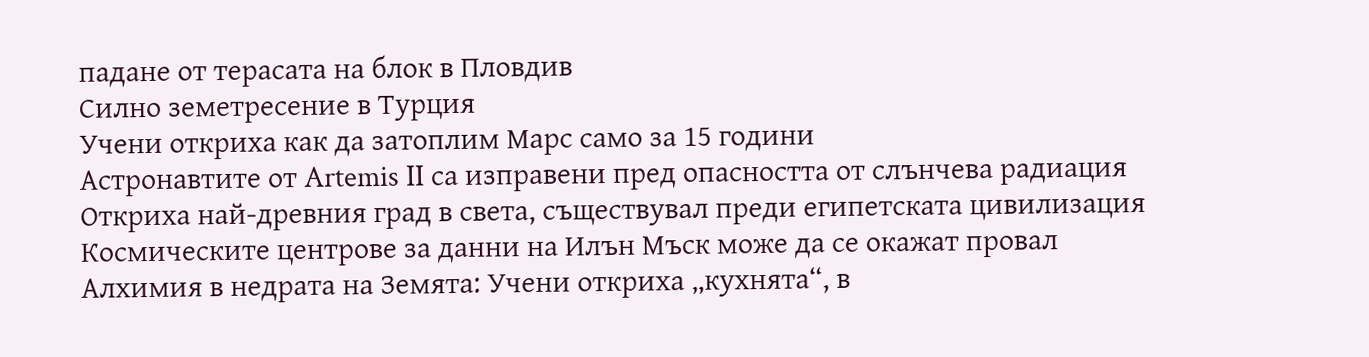падане от терасата на блок в Пловдив
Силно земетресение в Турция
Учени откриха как да затоплим Марс само за 15 години
Астронавтите от Artemis II са изправени пред опасността от слънчева радиация
Откриха най-древния град в света, съществувал преди египетската цивилизация
Космическите центрове за данни на Илън Мъск може да се окажат провал
Алхимия в недрата на Земята: Учени откриха „кухнята“, в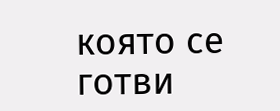която се готви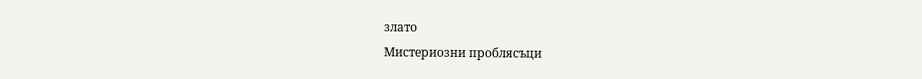злато
Мистериозни проблясъци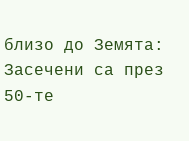близо до Земята: Засечени са през 50-те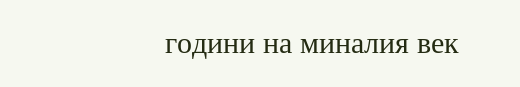години на миналия век